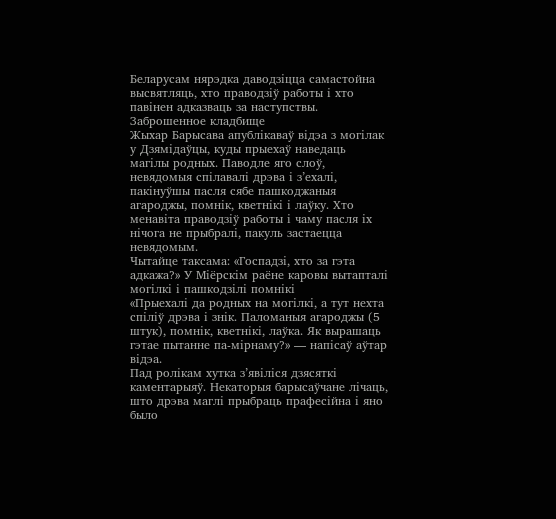Беларусам нярэдка даводзіцца самастойна высвятляць, хто праводзіў работы і хто павінен адказваць за наступствы.
Заброшенное кладбище
Жыхар Барысава апублікаваў відэа з могілак у Дзямідаўцы, куды прыехаў наведаць магілы родных. Паводле яго слоў, невядомыя спілавалі дрэва і з’ехалі, пакінуўшы пасля сябе пашкоджаныя агароджы, помнік, кветнікі і лаўку. Хто менавіта праводзіў работы і чаму пасля іх нічога не прыбралі, пакуль застаецца невядомым.
Чытайце таксама: «Госпадзі, хто за гэта адкажа?» У Міёрскім раёне каровы вытапталі могілкі і пашкодзілі помнікі
«Прыехалі да родных на могілкі, а тут нехта спіліў дрэва і знік. Паломаныя агароджы (5 штук), помнік, кветнікі, лаўка. Як вырашаць гэтае пытанне па-мірнаму?» — напісаў аўтар відэа.
Пад ролікам хутка з’явіліся дзясяткі каментарыяў. Некаторыя барысаўчане лічаць, што дрэва маглі прыбраць прафесійна і яно было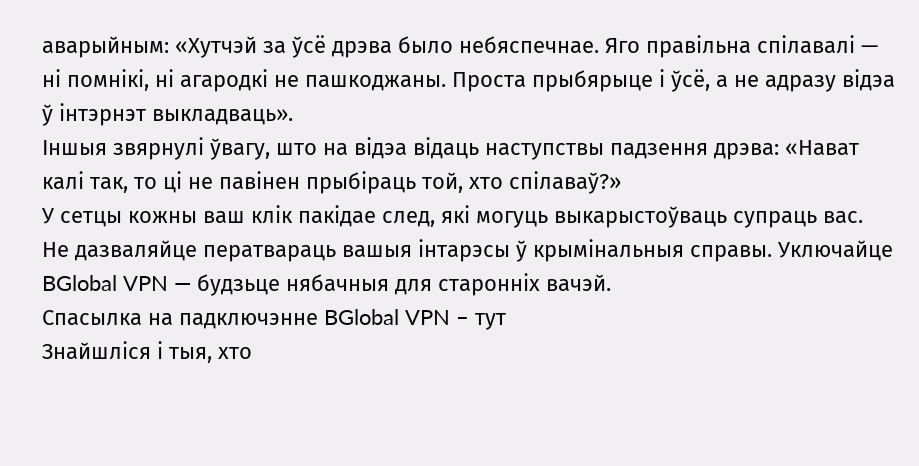аварыйным: «Хутчэй за ўсё дрэва было небяспечнае. Яго правільна спілавалі — ні помнікі, ні агародкі не пашкоджаны. Проста прыбярыце і ўсё, а не адразу відэа ў інтэрнэт выкладваць».
Іншыя звярнулі ўвагу, што на відэа відаць наступствы падзення дрэва: «Нават калі так, то ці не павінен прыбіраць той, хто спілаваў?»
У сетцы кожны ваш клік пакідае след, які могуць выкарыстоўваць супраць вас. Не дазваляйце ператвараць вашыя інтарэсы ў крымінальныя справы. Уключайце BGlobal VPN — будзьце нябачныя для старонніх вачэй.
Спасылка на падключэнне BGlobal VPN – тут
Знайшліся і тыя, хто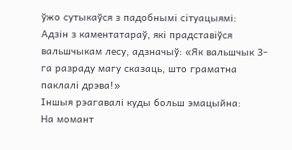ўжо сутыкаўся з падобнымі сітуацыямі:
Адзін з каментатараў, які прадставіўся вальшчыкам лесу, адзначыў: «Як вальшчык 3-га разраду магу сказаць, што граматна паклалі дрэва!»
Іншыя рэагавалі куды больш эмацыйна:
На момант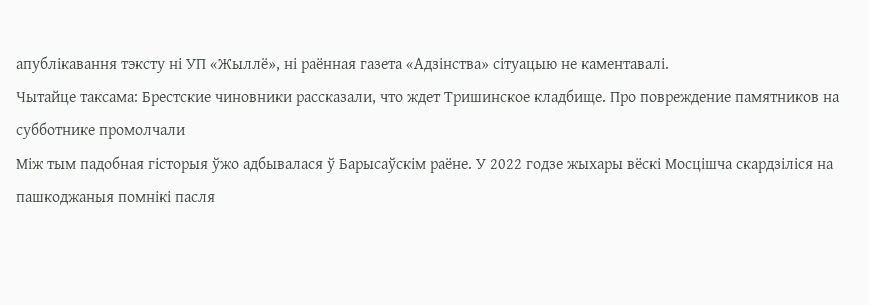апублікавання тэксту ні УП «Жыллё», ні раённая газета «Адзінства» сітуацыю не каментавалі.
Чытайце таксама: Брестские чиновники рассказали, что ждет Тришинское кладбище. Про повреждение памятников на субботнике промолчали
Між тым падобная гісторыя ўжо адбывалася ў Барысаўскім раёне. У 2022 годзе жыхары вёскі Мосцішча скардзіліся на пашкоджаныя помнікі пасля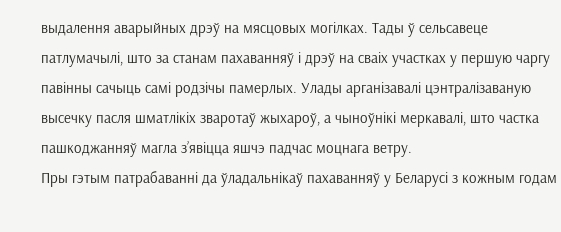выдалення аварыйных дрэў на мясцовых могілках. Тады ў сельсавеце патлумачылі, што за станам пахаванняў і дрэў на сваіх участках у першую чаргу павінны сачыць самі родзічы памерлых. Улады арганізавалі цэнтралізаваную высечку пасля шматлікіх зваротаў жыхароў, а чыноўнікі меркавалі, што частка пашкоджанняў магла з’явіцца яшчэ падчас моцнага ветру.
Пры гэтым патрабаванні да ўладальнікаў пахаванняў у Беларусі з кожным годам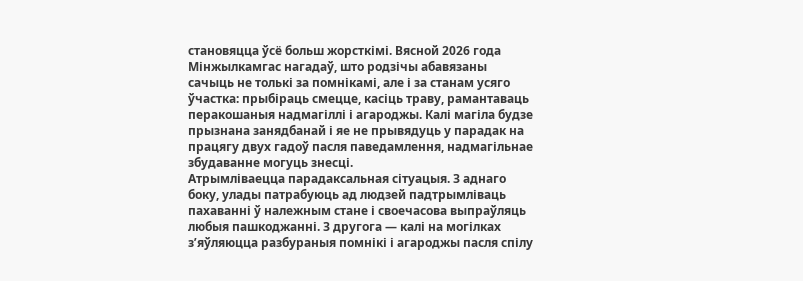становяцца ўсё больш жорсткімі. Вясной 2026 года Мінжылкамгас нагадаў, што родзічы абавязаны сачыць не толькі за помнікамі, але і за станам усяго ўчастка: прыбіраць смецце, касіць траву, рамантаваць перакошаныя надмагіллі і агароджы. Калі магіла будзе прызнана занядбанай і яе не прывядуць у парадак на працягу двух гадоў пасля паведамлення, надмагільнае збудаванне могуць знесці.
Атрымліваецца парадаксальная сітуацыя. З аднаго боку, улады патрабуюць ад людзей падтрымліваць пахаванні ў належным стане і своечасова выпраўляць любыя пашкоджанні. З другога — калі на могілках з’яўляюцца разбураныя помнікі і агароджы пасля спілу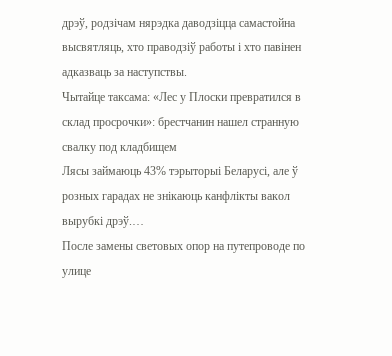дрэў, родзічам нярэдка даводзіцца самастойна высвятляць, хто праводзіў работы і хто павінен адказваць за наступствы.
Чытайце таксама: «Лес у Плоски превратился в склад просрочки»: брестчанин нашел странную свалку под кладбищем
Лясы займаюць 43% тэрыторыі Беларусі, але ў розных гарадах не знікаюць канфлікты вакол вырубкі дрэў.…
После замены световых опор на путепроводе по улице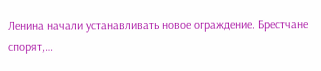Ленина начали устанавливать новое ограждение. Брестчане спорят,…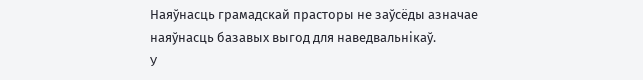Наяўнасць грамадскай прасторы не заўсёды азначае наяўнасць базавых выгод для наведвальнікаў.
У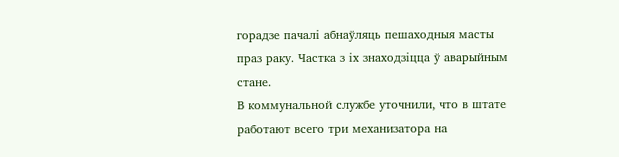горадзе пачалі абнаўляць пешаходныя масты праз раку. Частка з іх знаходзіцца ў аварыйным стане.
В коммунальной службе уточнили, что в штате работают всего три механизатора на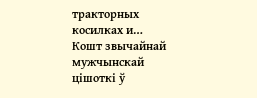тракторных косилках и…
Кошт звычайнай мужчынскай цішоткі ў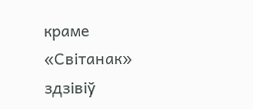краме «Світанак» здзівіў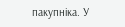пакупніка. У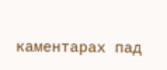каментарах пад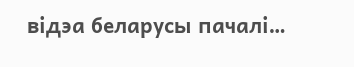відэа беларусы пачалі…